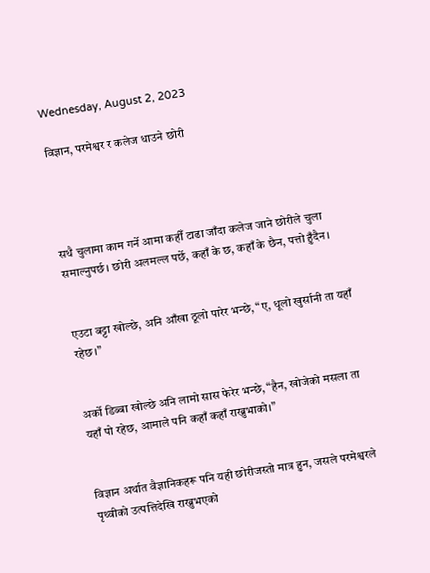Wednesday, August 2, 2023

विज्ञान, परमेश्वर र कलेज धाउने छोरी




सधै चुलामा काम गर्ने आमा कहीँ टाढा जाँदा कलेज जाने छोरीले चुला समाल्नुपर्छ। छोरी अलमल्ल पर्छे, कहाँ के छ, कहाँ के छैन, पत्तो हुँदैन।


एउटा बट्टा खोल्छे, अनि आँखा ठूलो पारेर भन्छे, “ए, धूलो खुर्सानी ता यहाँ रहेछ।”


अर्को डिब्बा खोल्छे अनि लामो सास फेरेर भन्छे, “हैन, खोजेको मसला ता यहाँ पो रहेछ, आमाले पनि कहाँ कहाँ राख्नुभाको।”


विज्ञान अर्थात वैज्ञानिकहरू पनि यही छोरीजस्तो मात्र हुन, जसले परमेश्वरले पृथ्वीको उत्पत्तिदेखि राख्नुभएको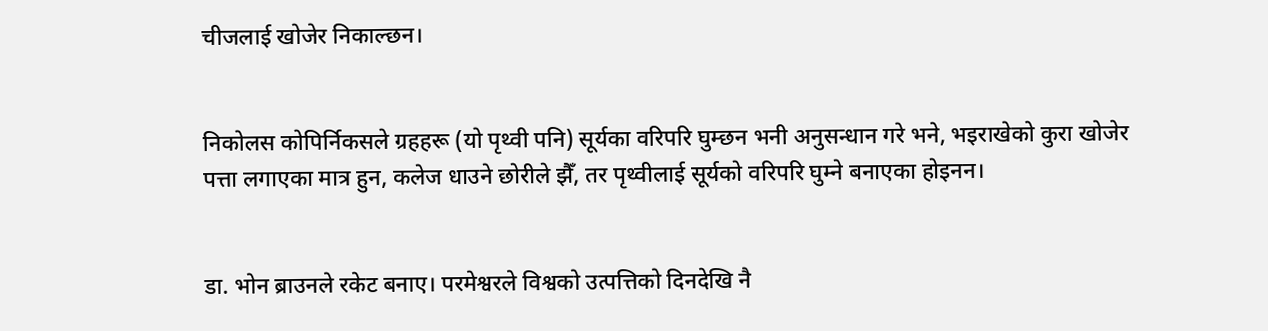चीजलाई खोजेर निकाल्छन।


निकोलस कोपिर्निकसले ग्रहहरू (यो पृथ्वी पनि) सूर्यका वरिपरि घुम्छन भनी अनुसन्धान गरे भने, भइराखेको कुरा खोजेर पत्ता लगाएका मात्र हुन, कलेज धाउने छोरीले झैँ, तर पृथ्वीलाई सूर्यको वरिपरि घुम्ने बनाएका होइनन।


डा. भोन ब्राउनले रकेट बनाए। परमेश्वरले विश्वको उत्पत्तिको दिनदेखि नै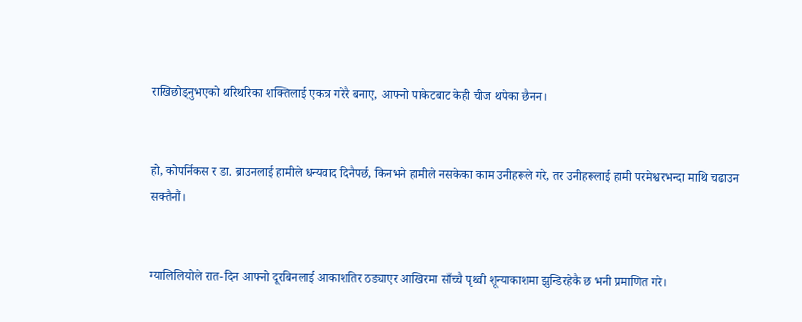राखिछोड्नुभएको थरिथरिका शक्तिलाई एकत्र गरेरै बनाए, आफ्नो पाकेटबाट केही चीज थपेका छैनन।


हो, कोपर्निकस र डा. ब्राउनलाई हामीले धन्यवाद दिनैपर्छ, किनभने हामीले नसकेका काम उनीहरूले गरे, तर उनीहरूलाई हामी परमेश्वरभन्दा माथि चढाउन सक्तैनौं।


ग्यालिलियोले रात-दिन आफ्नो दूरबिनलाई आकाशतिर ठड्याएर आखिरमा साँच्चै पृथ्वी शून्याकाशमा झुन्डिरहेकै छ भनी प्रमाणित गरे।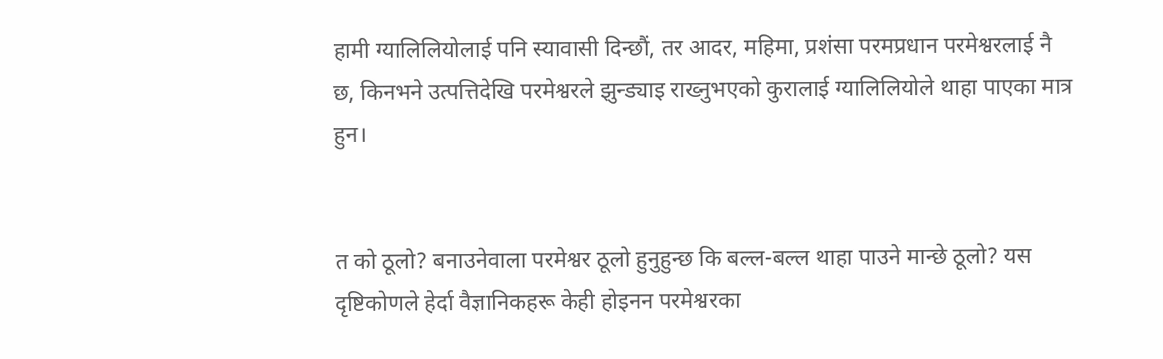हामी ग्यालिलियोलाई पनि स्यावासी दिन्छौं, तर आदर, महिमा, प्रशंसा परमप्रधान परमेश्वरलाई नै छ, किनभने उत्पत्तिदेखि परमेश्वरले झुन्ड्याइ राख्नुभएको कुरालाई ग्यालिलियोले थाहा पाएका मात्र हुन।


त को ठूलो? बनाउनेवाला परमेश्वर ठूलो हुनुहुन्छ कि बल्ल-बल्ल थाहा पाउने मान्छे ठूलो? यस दृष्टिकोणले हेर्दा वैज्ञानिकहरू केही होइनन परमेश्वरका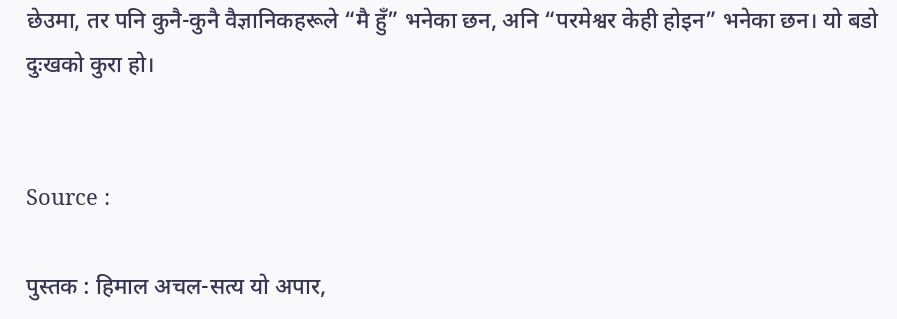छेउमा, तर पनि कुनै-कुनै वैज्ञानिकहरूले “मै हुँ” भनेका छन, अनि “परमेश्वर केही होइन” भनेका छन। यो बडो दुःखको कुरा हो।


Source :

पुस्तक : हिमाल अचल-सत्य यो अपार,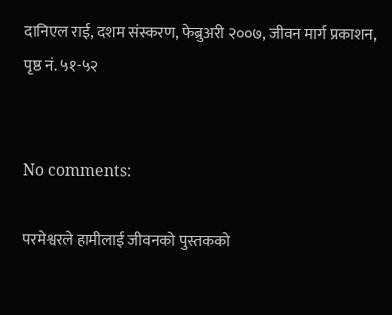दानिएल राई, दशम संस्करण, फेब्रुअरी २००७, जीवन मार्ग प्रकाशन, पृष्ठ नं. ५१-५२


No comments:

परमेश्वरले हामीलाई जीवनको पुस्तकको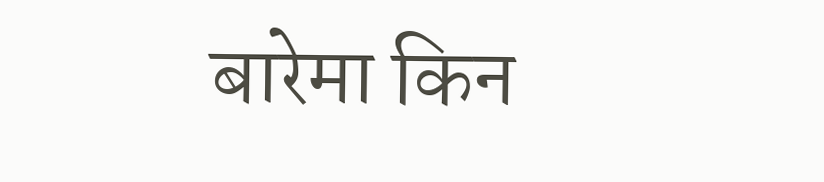बारेमा किन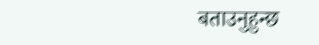बताउनुहुन्छ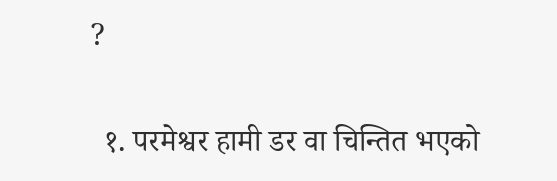?

  १. परमेश्वर हामी डर वा चिन्तित भएको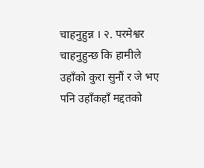चाहनुहुन्न । २. परमेश्वर चाहनुहुन्छ कि हामीले उहाँको कुरा सुनौं र जे भए पनि उहाँकहाँ मद्दतको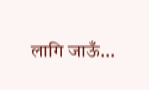लागि जाऊँ...